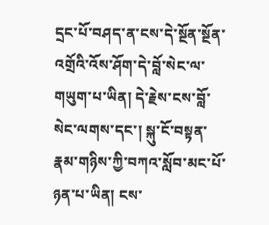དྲང་པོ་བཤད་ན་ངས་དེ་སྔོན་སྔོན་འགྲོའི་འོས་ཤོག་དེ་བློ་སེང་ལ་གཡུག་པ་ཡིན། དེ་རྗེས་ངས་བློ་སེང་ལགས་དང་། སྐུ་ངོ་བསྟན་རྣམ་གཉིས་ཀྱི་བཀའ་སློབ་མང་པོ་ཉན་པ་ཡིན། ངས་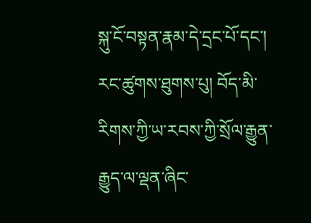སྐུ་ངོ་བསྟན་རྣམ་དེ་དྲང་པོ་དང་། རང་ཚུགས་ཐུགས་པུ། བོད་མི་རིགས་ཀྱི་ཡ་རབས་ཀྱི་སྲོལ་རྒྱུན་རྒྱུད་ལ་ལྡན་ཞིང་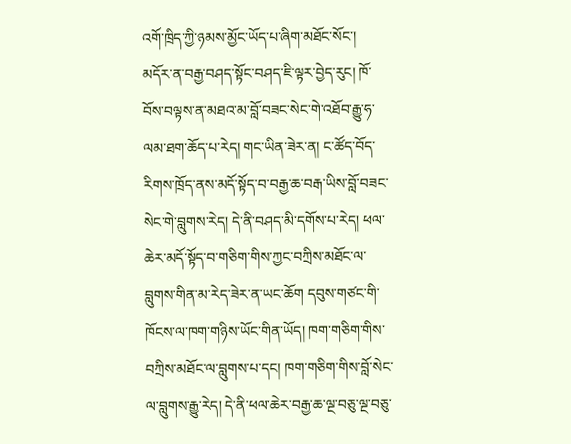འགོ་ཁྲིད་ཀྱི་ཉམས་མྱོང་ཡོད་པ་ཞིག་མཐོང་སོང་།
མདོར་ན་བརྒྱ་བཤད་སྟོང་བཤད་ཇི་ལྟར་བྱེད་རུང། ཁོ་བོས་བལྟས་ན་མཐའ་མ་བློ་བཟང་སེང་གེ་འཐོབ་རྒྱུ་ཧ་ལམ་ཐག་ཆོད་པ་རེད། གང་ཡིན་ཟེར་ན། ང་ཚོད་བོད་རིགས་ཁྲོད་ནས་མདོ་སྟོད་བ་བརྒྱ་ཆ་བརྒ་ཡིས་བློ་བཟང་སེང་གེ་བླུགས་རེད། དེ་ནི་བཤད་མི་དགོས་པ་རེད། ཕལ་ཆེར་མདོ་སྟོད་བ་གཅིག་གིས་ཀྱང་བཀྲིས་མཐོང་ལ་བླུགས་གིན་མ་རེད་ཟེར་ན་ཡང་ཆོག དབུས་གཙང་གི་ཁོངས་ལ་ཁག་གཉིས་ཡོང་གིན་ཡོད། ཁག་གཅིག་གིས་བཀྲིས་མཐོང་ལ་བླུགས་པ་དང། ཁག་གཅིག་གིས་བློ་སེང་ལ་བླུགས་རྒྱུ་རེད། དེ་ནི་ཕལ་ཆེར་བརྒྱ་ཆ་ལྔ་བཅུ་ལྔ་བཅུ་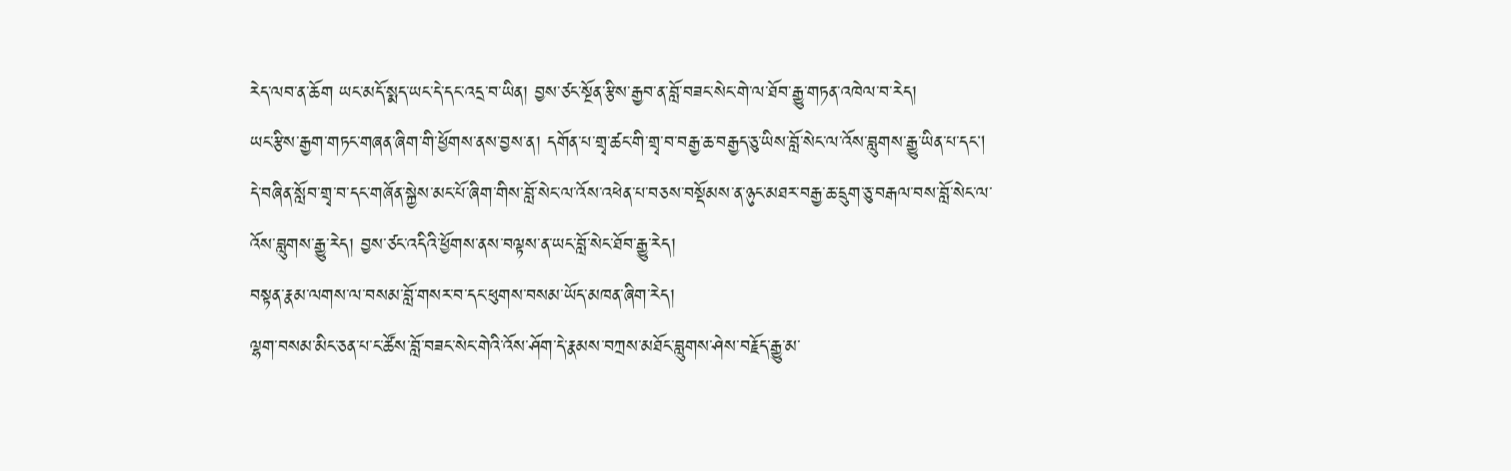རེད་ལབ་ན་ཆོག ཡང་མདོ་སྨད་ཡང་དེ་དང་འདྲ་བ་ཡིན། བྱས་ཙང་སྔོན་རྩིས་རྒྱབ་ན་བློ་བཟང་སེང་གེ་ལ་ཐོབ་རྒྱུ་གཏན་འཁེལ་བ་རེད།
ཡང་རྩིས་རྒྱག་གཏང་གཞན་ཞིག་གི་ཕྱོགས་ནས་བྱས་ན། དགོན་པ་གྲྭ་ཚང་གི་གྲྭ་བ་བརྒྱ་ཆ་བརྒྱད་ཅུ་ཡིས་བློ་སེང་ལ་འོས་བླུགས་རྒྱུ་ཡིན་པ་དང། དེ་བཞིན་སློབ་གྲྭ་བ་དང་གཞོན་སྐྱེས་མང་པོ་ཞིག་གིས་བློ་སེང་ལ་འོས་འཕེན་པ་བཅས་བསྡོམས་ན་ཉུང་མཐར་བརྒྱ་ཆ་དྲུག་ཅུ་བརྒལ་བས་བློ་སེང་ལ་འོས་བླུགས་རྒྱུ་རེད། བྱས་ཙང་འདིའི་ཕྱོགས་ནས་བལྟས་ན་ཡང་བློ་སེང་ཐོབ་རྒྱུ་རེད།
བསྟན་རྣམ་ལགས་ལ་བསམ་བློ་གསར་བ་དང་ཕུགས་བསམ་ཡོད་མཁན་ཞིག་རེད།
ལྷག་བསམ་མིང་ཅན་པ་ང་ཚོས་བློ་བཟང་སེང་གེའི་འོས་ཤོག་དེ་རྣམས་བཀྲས་མཐོང་བླུགས་ཤེས་བརྗོད་རྒྱུ་མ་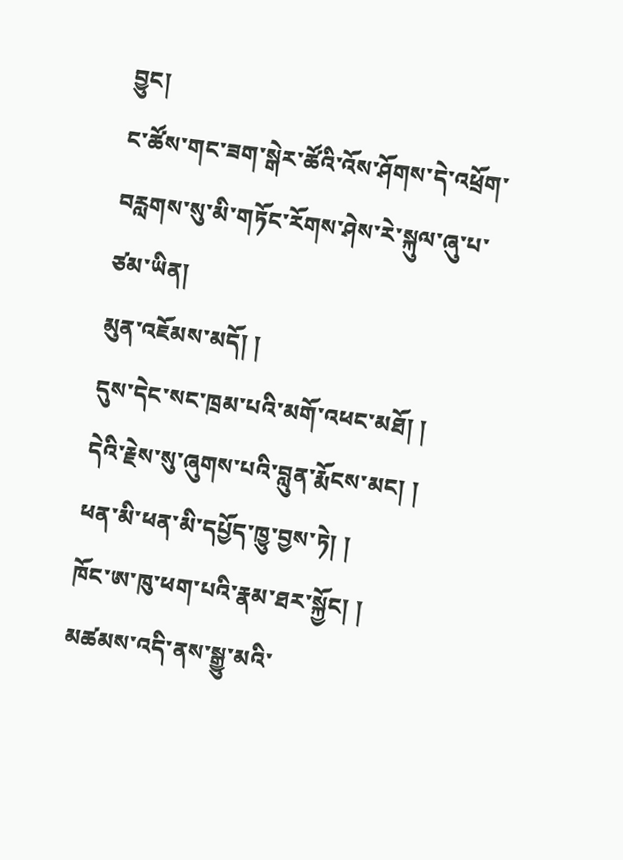བྱུང།
ང་ཚོས་གང་ཟག་སྒེར་ཚོའི་འོས་ཤོགས་དེ་འཕྲོག་བརླགས་སུ་མི་གཏོང་རོགས་ཤེས་རེ་སྐུལ་ཞུ་པ་ཙམ་ཡིན།
མུན་འཇོམས་མདོ། །
དུས་དེང་སང་ཁྲམ་པའི་མགོ་འཕང་མཐོ། །
དེའི་རྗེས་སུ་ཞུགས་པའི་བླུན་རྨོངས་མང། །
ཕན་མི་ཕན་མི་དཔྱོད་ཁྱུ་བྱས་ཏེ། །
ཁོང་ཨ་ཁུ་ཕག་པའི་རྣམ་ཐར་སྐྱོང། །
མཚམས་འདི་ནས་སྒྱུ་མའི་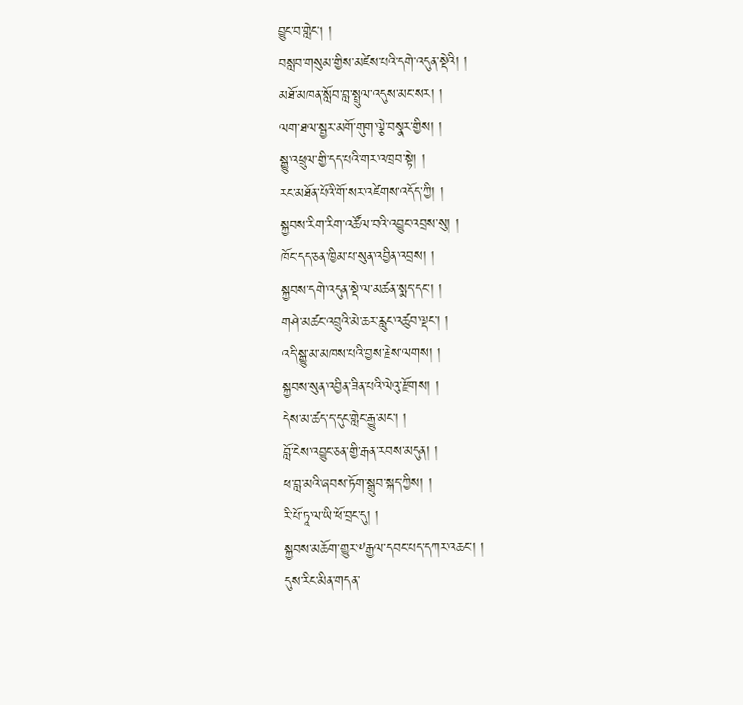བྱུང་བ་གླེང། །
བསླབ་གསུམ་གྱིས་མཛེས་པའི་དགེ་འདུན་སྡེའི། །
མཐོ་མཁན་སློབ་བླ་སྤྲུལ་འདུས་མང་སར། །
ལག་ཐལ་སྦྱར་མགོ་གུག་ལྕེ་བསྣར་གྱིས། །
སྒྱུ་འཕྲུལ་གྱི་དད་པའི་གར་འཁྲབ་སྟེ། །
རང་མཐོན་པོའི་གོ་སར་འཛེགས་འདོད་ཀྱི། །
སྐྱབས་རིག་རིག་འཚོལ་བའི་འབྱུང་འབྲས་སུ། །
ཁོང་དད་ཅན་ཁྱིམ་པ་སུན་འབྱིན་འབྲས། །
སྐྱབས་དགེ་འདུན་སྡེ་ལ་མཚན་སྨད་དང་། །
གཤེ་མཚང་འབྲུའི་མེ་ཆར་རླུང་འཚུབ་ལྡང་། །
འདི་སྒྱུ་མ་མཁས་པའི་བྱས་རྗེས་ལགས། །
སྐྱབས་སུན་འབྱིན་ཟིན་པའི་ལེའུ་རྫོགས། །
དེས་མ་ཚད་ད་དུང་གླེང་རྒྱུ་མང་། །
བློ་ངེས་འབྱུང་ཅན་གྱི་རྒན་རབས་མདུན། །
ཕ་བླ་མའི་ཞབས་ཏོག་སྒྲུབ་སྐད་ཀྱིས། །
རི་པོ་ཏཱ་ལ་ཡི་ཕོ་བྲང་དུ། །
སྐྱབས་མཆོག་གྱུར་༸རྒྱལ་དབང་པད་དཀར་འཆང་། །
དུས་རིང་མིན་གདན་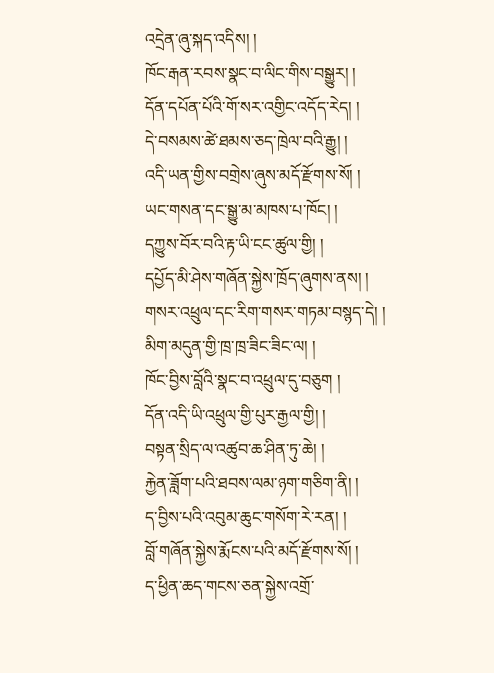འདྲེན་ཞུ་སྐད་འདིས། །
ཁོང་རྒན་རབས་སྣང་བ་ལིང་གིས་བསྒྱུར། །
དོན་དཔོན་པོའི་གོ་སར་འགྱིང་འདོད་རེད། །
དེ་བསམས་ཚེ་ཐམས་ཅད་ཁྲེལ་བའི་རྒྱུ། །
འདི་ཡན་གྱིས་བགྲེས་ཞུས་མདོ་རྫོགས་སོ། །
ཡང་གསན་དང་སྒྱུ་མ་མཁས་པ་ཁོང། །
དཀྱུས་བོར་བའི་རྟ་ཡི་ངང་ཚུལ་གྱི། །
དཔྱོད་མི་ཤེས་གཞོན་སྐྱེས་ཁྲོད་ཞུགས་ནས། །
གསར་འཕྲུལ་དང་རིག་གསར་གཏམ་བསྙད་དེ། །
མིག་མདུན་གྱི་ཁྲ་ཁྲ་ཟིང་ཟིང་ལ། །
ཁོང་བྱིས་བློའི་སྣང་བ་འཕྲུལ་དུ་བཅུག །
དོན་འདི་ཡི་འཕྲུལ་གྱི་པུར་རྒྱལ་གྱི། །
བསྟན་སྲིད་ལ་འཚུབ་ཆ་ཤིན་ཏུ་ཆེ། །
རྐྱེན་ཟློག་པའི་ཐབས་ལམ་ཉག་གཅིག་ནི། །
ད་བྱིས་པའི་འབུམ་ཆུང་གསོག་རེ་རན། །
བློ་གཞོན་སྐྱེས་རྨོངས་པའི་མདོ་རྫོགས་སོ། །
ད་ཕྱིན་ཆད་གངས་ཅན་སྐྱེས་འགྲོ་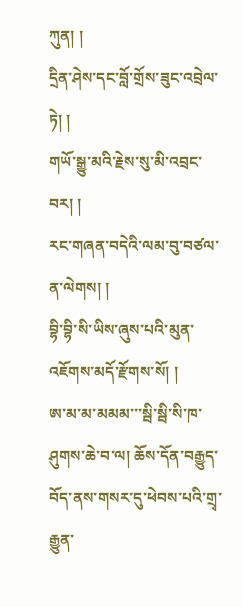ཀུན། །
དྲིན་ཤེས་དང་བློ་གྲོས་ཟུང་འབྲེལ་ཏེ། །
གཡོ་སྒྱུ་མའི་རྗེས་སུ་མི་འབྲང་བར། །
རང་གཞན་བདེའི་ལམ་བུ་བཙལ་ན་ལེགས། །
བྷི་བྷི་སི་ཡིས་ཞུས་པའི་མུན་འཇོགས་མདོ་རྫོགས་སོ། །
ཨ་མ་མ་མམམ་་་སྦི་སྦི་སི་ཁ་ཤུགས་ཆེ་བ་ལ། ཆོས་དོན་བརྒྱུད་བོད་ནས་གསར་དུ་ཕེབས་པའི་གྲྭ་རྒྱུན་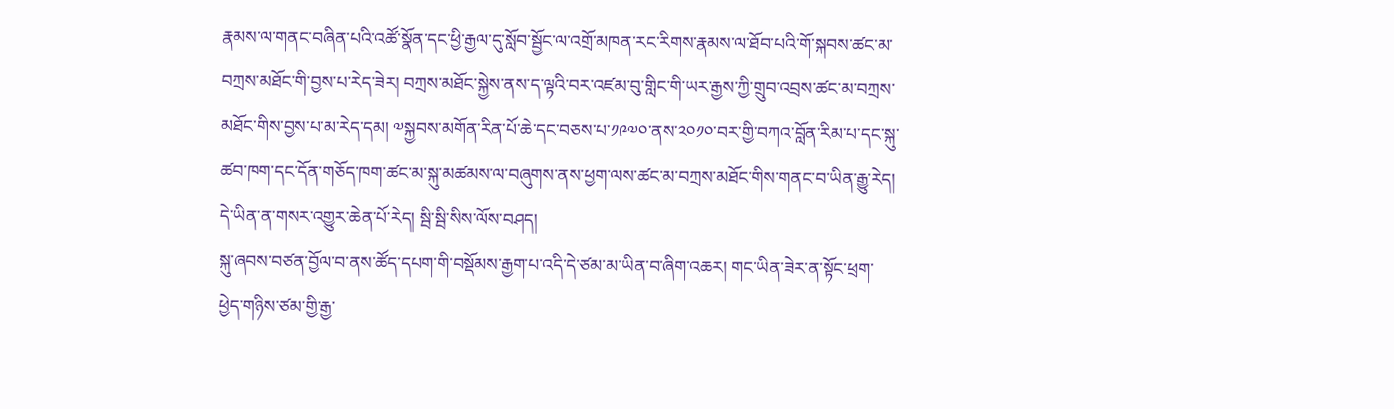རྣམས་ལ་གནང་བཞིན་པའི་འཚོ་སྣོན་དང་ཕྱི་རྒྱལ་དུ་སློབ་སྦྱོང་ལ་འགྲོ་མཁན་རང་རིགས་རྣམས་ལ་ཐོབ་པའི་གོ་སྐབས་ཚང་མ་བཀྲས་མཐོང་གི་བྱས་པ་རེད་ཟེར། བཀྲས་མཐོང་སྐྱེས་ནས་ད་ལྟའི་བར་འཛམ་བུ་གླིང་གི་ཡར་རྒྱས་ཀྱི་གྲུབ་འབྲས་ཚང་མ་བཀྲས་མཐོང་གིས་བྱས་པ་མ་རེད་དམ། ༧སྐྱབས་མགོན་རིན་པོ་ཆེ་དང་བཅས་པ་༡༩༧༠་ནས་༢༠༡༠་བར་གྱི་བཀའ་བློན་རིམ་པ་དང་སྐུ་ཚབ་ཁག་དང་དོན་གཅོད་ཁག་ཚང་མ་སྐུ་མཚམས་ལ་བཞུགས་ནས་ཕྱག་ལས་ཚང་མ་བཀྲས་མཐོང་གིས་གནང་བ་ཡིན་རྒྱུ་རེད། དེ་ཡིན་ན་གསར་འགྱུར་ཆེན་པོ་རེད། སྦི་སྦི་སིས་ལོས་བཤད།
སྐུ་ཞབས་བཙན་བྱོལ་བ་ནས་ཚོད་དཔག་གི་བསྡོམས་རྒྱག་པ་འདི་དེ་ཙམ་མ་ཡིན་བ་ཞིག་འཆར། གང་ཡིན་ཟེར་ན་སྟོང་ཕྲག་ཕྱེད་གཉིས་ཙམ་གྱི་རྒྱ་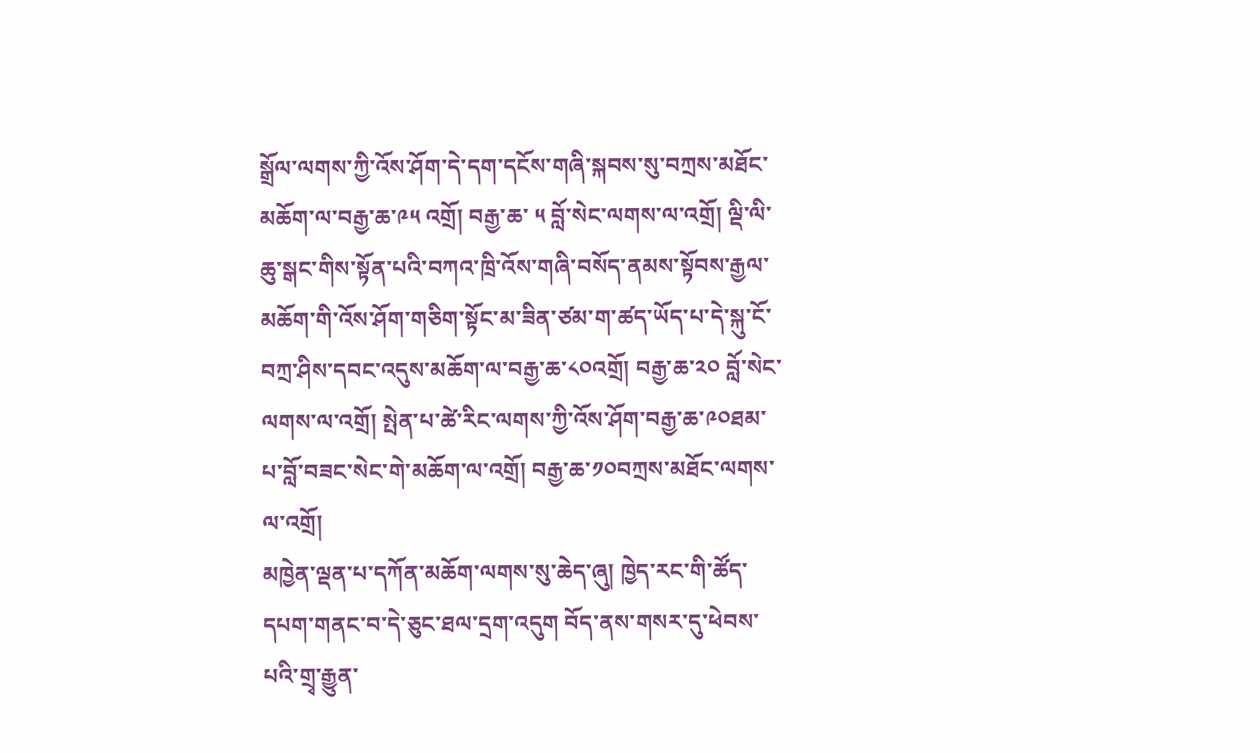སྒྲོལ་ལགས་ཀྱི་འོས་ཤོག་དེ་དག་དངོས་གཞི་སྐབས་སུ་བཀྲས་མཐོང་མཆོག་ལ་བརྒྱ་ཆ་༩༥ འགྲོ། བརྒྱ་ཆ་ ༥ བློ་སེང་ལགས་ལ་འགྲོ། ལྡི་ལི་ཆུ་སྒང་གིས་སྟོན་པའི་བཀའ་ཁྲི་འོས་གཞི་བསོད་ནམས་སྟོབས་རྒྱལ་མཆོག་གི་འོས་ཤོག་གཅིག་སྟོང་མ་ཟིན་ཙམ་ག་ཚད་ཡོད་པ་དེ་སྐུ་ངོ་བཀྲ་ཤིས་དབང་འདུས་མཆོག་ལ་བརྒྱ་ཆ་༨༠འགྲོ། བརྒྱ་ཆ་༢༠ བློ་སེང་ལགས་ལ་འགྲོ། སྤེན་པ་ཚེ་རིང་ལགས་ཀྱི་འོས་ཤོག་བརྒྱ་ཆ་༩༠ཐམ་པ་བློ་བཟང་སེང་གེ་མཆོག་ལ་འགྲོ། བརྒྱ་ཆ་༡༠བཀྲས་མཐོང་ལགས་ལ་འགྲོ།
མཁྱེན་ལྡན་པ་དཀོན་མཆོག་ལགས་སུ་ཆེད་ཞུ། ཁྱེད་རང་གི་ཚོད་དཔག་གནང་བ་དེ་ཅུང་ཐལ་དྲག་འདུག བོད་ནས་གསར་དུ་ཕེབས་པའི་གྲྭ་རྒྱུན་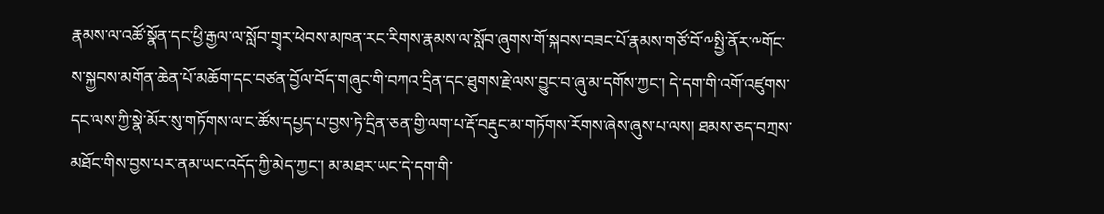རྣམས་ལ་འཚོ་སྣོན་དང་ཕྱི་རྒྱལ་ལ་སློབ་གྲྭར་ཕེབས་མཁན་རང་རིགས་རྣམས་ལ་སློབ་ཞུགས་གོ་སྐབས་བཟང་པོ་རྣམས་གཙོ་བོ་༸སྤྱི་ནོར་༸གོང་ས་སྐྱབས་མགོན་ཆེན་པོ་མཆོག་དང་བཙན་བྱོལ་བོད་གཞུང་གི་བཀའ་དྲིན་དང་ཐུགས་རྗེ་ལས་བྱུང་བ་ཞུ་མ་དགོས་ཀྱང་། དེ་དག་གི་འགོ་འཛུགས་དང་ལས་ཀྱི་སྣེ་མོར་སུ་གཏོགས་ལ་ང་ཚོས་དཔྱད་པ་བྱས་ཏེ་དྲིན་ཅན་གྱི་ལག་པ་རྡོ་བརྡུང་མ་གཏོགས་རོགས་ཞེས་ཞུས་པ་ལས། ཐམས་ཅད་བཀྲས་མཐོང་གིས་བྱས་པར་ནམ་ཡང་འདོད་ཀྱི་མེད་ཀྱང་། མ་མཐར་ཡང་དེ་དག་གི་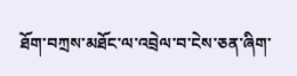ཐོག་བཀྲས་མཐོང་ལ་འབྲེལ་བ་ངེས་ཅན་ཞིག་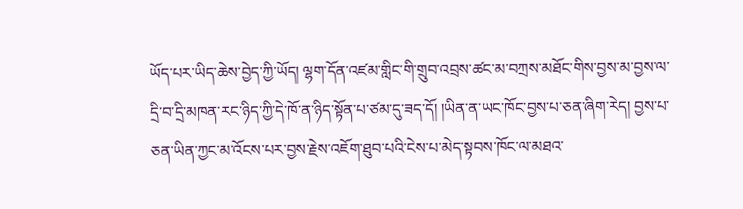ཡོད་པར་ཡིད་ཆེས་བྱེད་ཀྱི་ཡོད། ལྷག་དོན་འཛམ་གླིང་གི་གྲུབ་འབྲས་ཚང་མ་བཀྲས་མཐོང་གིས་བྱས་མ་བྱས་ལ་དྲི་བ་དྲི་མཁན་རང་ཉིད་ཀྱི་དེ་ཁོ་ན་ཉིད་སྟོན་པ་ཙམ་དུ་ཟད་དོ། །ཡིན་ན་ཡང་ཁོང་བྱས་པ་ཅན་ཞིག་རེད། བྱས་པ་ཅན་ཡིན་ཀྱང་མ་འོངས་པར་བྱས་རྗེས་འཇོག་ཐུབ་པའི་ངེས་པ་མེད་སྟབས་ཁོང་ལ་མཐའ་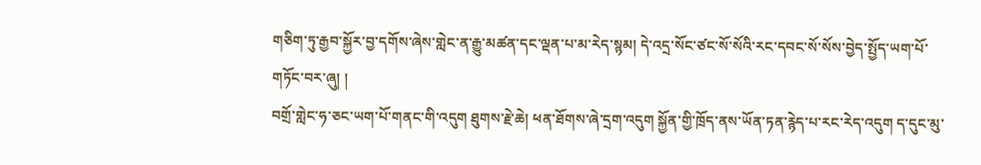གཅིག་ཏུ་རྒྱབ་སྐྱོར་བྱ་དགོས་ཞེས་གླེང་ན་རྒྱུ་མཚན་དང་ལྡན་པ་མ་རེད་སྙམ། དེ་འདྲ་སོང་ཙང་སོ་སོའི་རང་དབང་སོ་སོས་བྱེད་སྤྱོད་ཡག་པོ་གཏོང་བར་ཞུ། །
བགྲོ་གླེང་ཧ་ཅང་ཡག་པོ་གནང་གི་འདུག ཐུགས་རྗེ་ཆེ། ཕན་ཐོགས་ཞེ་དྲག་འདུག སྐྱོན་གྱི་ཁྲོད་ནས་ཡོན་ཏན་རྙེད་པ་རང་རེད་འདུག ད་དུང་མུ་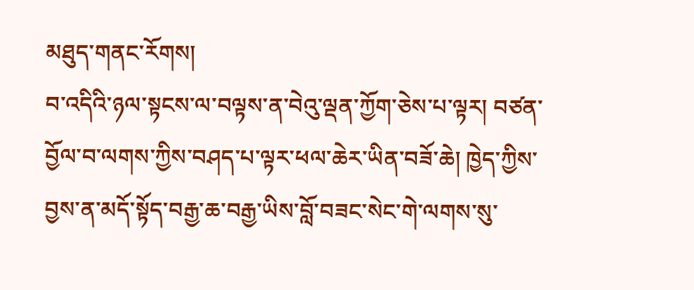མཐུད་གནང་རོགས།
བ་འདིའི་ཉལ་སྟངས་ལ་བལྟས་ན་བེའུ་ལྡན་ཀྱོག་ཅེས་པ་ལྟར། བཙན་བྱོལ་བ་ལགས་ཀྱིས་བཤད་པ་ལྟར་ཕལ་ཆེར་ཡིན་བཟོ་ཆེ། ཁྱེད་ཀྱིས་བྱས་ན་མདོ་སྟོད་བརྒྱ་ཆ་བརྒྱ་ཡིས་བློ་བཟང་སེང་གེ་ལགས་སུ་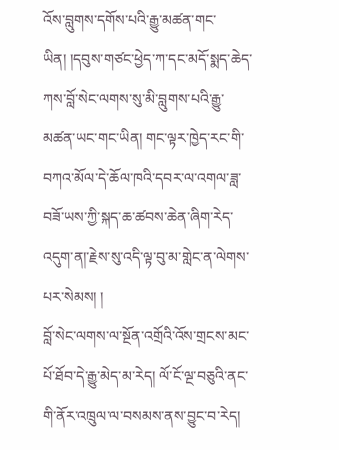འོས་བླུགས་དགོས་པའི་རྒྱུ་མཚན་གང་ཡིན། །དབུས་གཙང་ཕྱེད་ཀ་དང་མདོ་སྨད་ཆེད་ཀས་བློ་སེང་ལགས་སུ་མི་བླུགས་པའི་རྒྱུ་མཚན་ཡང་གང་ཡིན། གང་ལྟར་ཁྱེད་རང་གི་བཀའ་མོལ་དེ་ཆོལ་ཁའི་དབར་ལ་འགལ་ཟླ་བཟོ་ཡས་ཀྱི་སྐད་ཆ་ཚབས་ཆེན་ཞིག་རེད་འདུག་ན།་རྗེས་སུ་འདི་ལྟ་བུ་མ་གླེང་ན་ལེགས་པར་སེམས། །
བློ་སེང་ལགས་ལ་སྔོན་འགྲོའི་འོས་གྲངས་མང་པོ་ཐོབ་དེ་རྒྱུ་མེད་མ་རེད། ལོ་ངོ་ལྔ་བཅུའི་ནང་གི་ནོར་འཁྲུལ་ལ་བསམས་ནས་བྱུང་བ་རེད།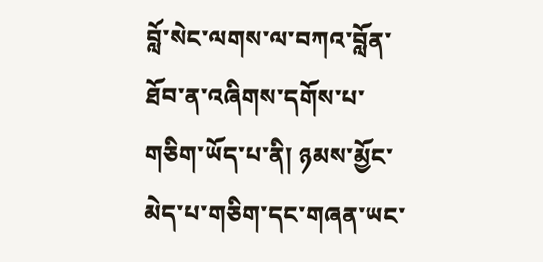བློ་སེང་ལགས་ལ་བཀའ་བློན་ཐོབ་ན་འཞིགས་དགོས་པ་གཅིག་ཡོད་པ་ནི། ཉམས་མྱོང་མེད་པ་གཅིག་དང་གཞན་ཡང་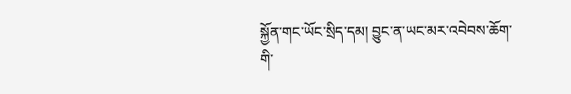སྐྱོན་གང་ཡོང་སྲིད་དམ། བྱུང་ན་ཡང་མར་འབེབས་ཆོག་གི་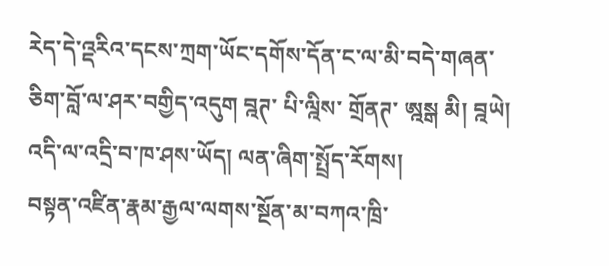རེད་དེ་འྡརིའ་དངས་ཀྲག་ཡོང་དགོས་དོན་ང་ལ་མི་བདེ་གཞན་ཅིག་བློ་ལ་ཤར་བགྱིད་འདུག བྰཊ་ པི་ལྰིས་ གྲོནཊ་ ཨྰསྒ མི། བྰཡེ།
འདི་ལ་འདྲི་བ་ཁ་ཤས་ཡོད། ལན་ཞིག་སྤྲོད་རོགས།
བསྟན་འཛིན་རྣམ་རྒྱལ་ལགས་སྔོན་མ་བཀའ་ཁྲི་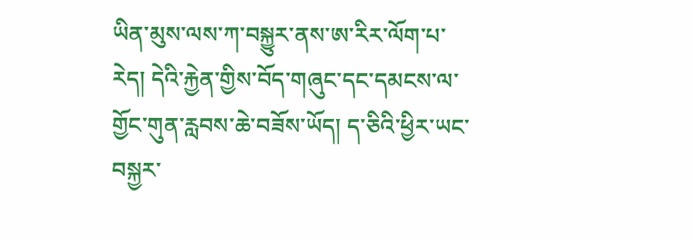ཡིན་མུས་ལས་ཀ་བསྐྱུར་ནས་ཨ་རིར་ལོག་པ་རེད། དེའི་རྐྱེན་གྱིས་བོད་གཞུང་དང་དམངས་ལ་གྱོང་གུན་རླབས་ཆེ་བཟོས་ཡོད། ད་ཅིའི་ཕྱིར་ཡང་བསྐྱར་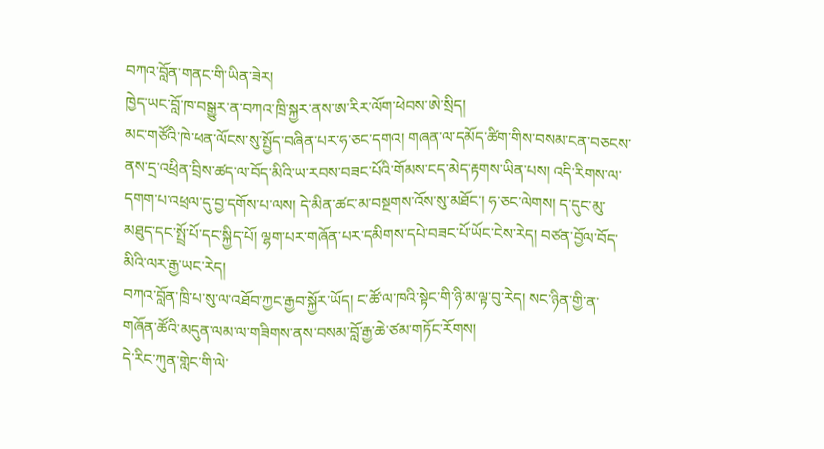བཀའ་བློན་གནང་གི་ཡིན་ཟེར།
ཁྱེད་ཡང་བློ་ཁ་བསྒྱུར་ན་བཀའ་ཁྲི་སྐྱར་ནས་ཨ་རིར་ལོག་ཕེབས་ཨེ་སྲིད།
མང་གཙོའི་ཁེ་ཕན་ལོངས་སུ་སྤྱོད་བཞིན་པར་ཧ་ཅང་དགའ། གཞན་ལ་དམོད་ཚིག་གིས་བསམ་ངན་བཅངས་ནས་དྲ་འཕྲིན་བྲིས་ཚད་ལ་བོད་མིའི་ཡ་རབས་བཟང་པོའི་གོམས་ངད་མེད་རྟགས་ཡིན་པས། འདི་རིགས་ལ་དགག་པ་འཕྲལ་དུ་བྱ་དགོས་པ་ལས། དེ་མིན་ཚང་མ་བསྔགས་འོས་སུ་མཐོང་། ཧ་ཅང་ལེགས། ད་དུང་མུ་མཐུད་དང་སྤྲོ་པོ་དང་སྐྱིད་པོ། ལྷག་པར་གཞོན་པར་དམིགས་དཔེ་བཟང་པོ་ཡོང་ངེས་རེད། བཙན་བྱོལ་བོད་མིའི་ལར་རྒྱ་ཡང་རེད།
བཀའ་བློན་ཁྲི་པ་སུ་ལ་འཐོབ་ཀྱང་རྒྱབ་སྐྱོར་ཡོད། ང་ཚོ་ལ་ཁའི་སྟེང་གི་ཉི་མ་ལྟ་བུ་རེད། སང་ཉིན་གྱི་ན་གཞོན་ཚོའི་མདུན་ལམ་ལ་གཟིགས་ནས་བསམ་བློ་རྒྱ་ཆེ་ཙམ་གཏོང་རོགས།
དེ་རིང་ཀུན་གླེང་གི་ལེ་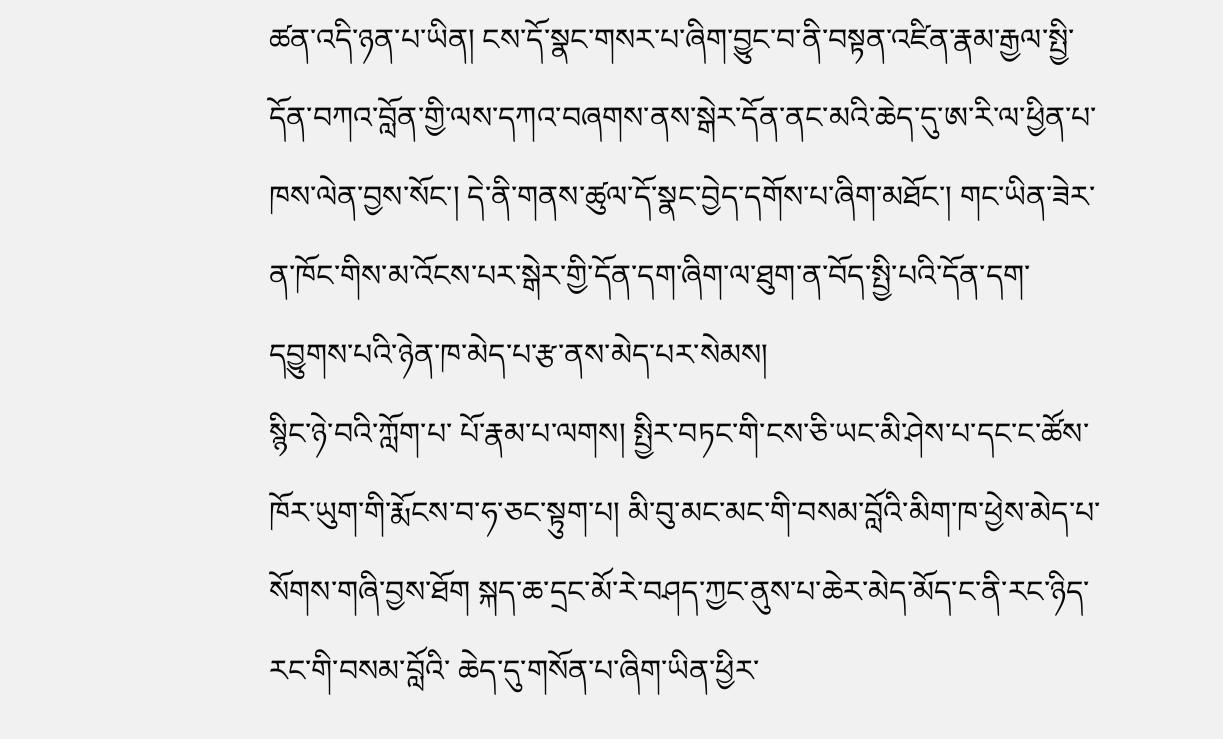ཚན་འདི་ཉན་པ་ཡིན། ངས་དོ་སྣང་གསར་པ་ཞིག་བྱུང་བ་ནི་བསྟན་འཛིན་རྣམ་རྒྱལ་སྤྱི་དོན་བཀའ་བློན་གྱི་ལས་དཀའ་བཞགས་ནས་སྒེར་དོན་ནང་མའི་ཆེད་དུ་ཨ་རི་ལ་ཕྱིན་པ་ཁས་ལེན་བྱས་སོང་། དེ་ནི་གནས་ཚུལ་དོ་སྣང་བྱེད་དགོས་པ་ཞིག་མཐོང་། གང་ཡིན་ཟེར་ན་ཁོང་གིས་མ་འོངས་པར་སྒེར་གྱི་དོན་དག་ཞིག་ལ་ཐུག་ན་བོད་སྤྱི་པའི་དོན་དག་དབྱུགས་པའི་ཉེན་ཁ་མེད་པ་རྩ་ནས་མེད་པར་སེམས།
སྙིང་ཉེ་བའི་ཀློག་པ་ པོ་རྣམ་པ་ལགས། སྤྱིར་བཏང་གི་ངས་ཅི་ཡང་མི་ཤེས་པ་དང་ང་ཚོས་ཁོར་ཡུག་གི་རྨོངས་བ་ཧ་ཅང་སྟུག་པ། མི་བུ་མང་མང་གི་བསམ་བློའི་མིག་ཁ་ཕྱེས་མེད་པ་སོགས་གཞི་བྱས་ཐོག སྐད་ཆ་དྲང་མོ་རེ་བཤད་ཀྱང་ནུས་པ་ཆེར་མེད་མོད་ང་ནི་རང་ཉིད་རང་གི་བསམ་བློའི་ ཆེད་དུ་གསོན་པ་ཞིག་ཡིན་ཕྱིར་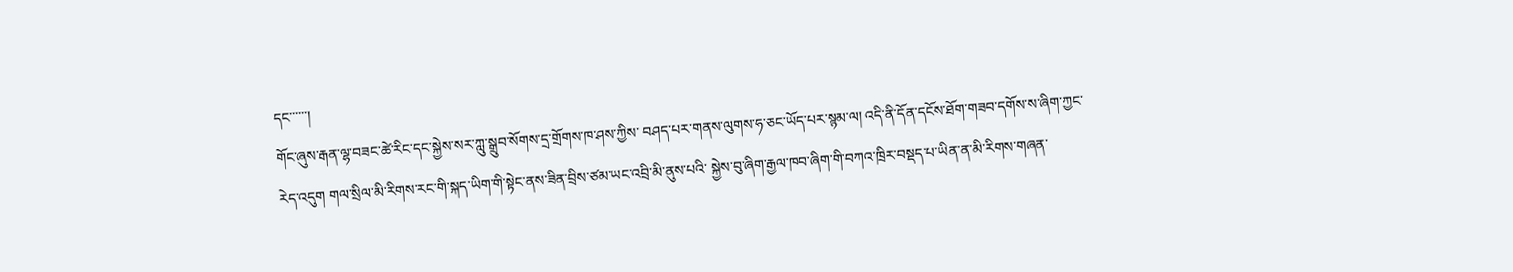དང་་་་་་།
གོང་ཞུས་རྒན་ལྷ་བཟང་ཚེ་རིང་དང་སྐྱེས་སར་ཀླུ་སྒྲུབ་སོགས་དྲ་གྲོགས་ཁ་ཤས་ཀྱིས་ བཤད་པར་གནས་ལུགས་ཧ་ཅང་ཡོད་པར་སྙམ་ལ། འདི་ནི་དོན་དངོས་ཐོག་གཟབ་དགོས་ས་ཞིག་ཀྱང་རེད་འདུག གལ་སྲིལ་མི་རིགས་རང་གི་སྐད་ཡིག་གི་སྟེང་ནས་ཟིན་བྲིས་ཙམ་ཡང་འབྲི་མི་ནུས་པའི་ སྐྱེས་བུ་ཞིག་རྒྱལ་ཁབ་ཞིག་གི་བཀའ་ཁྲིར་བསྡད་པ་ཡིན་ན་མི་རིགས་གཞན་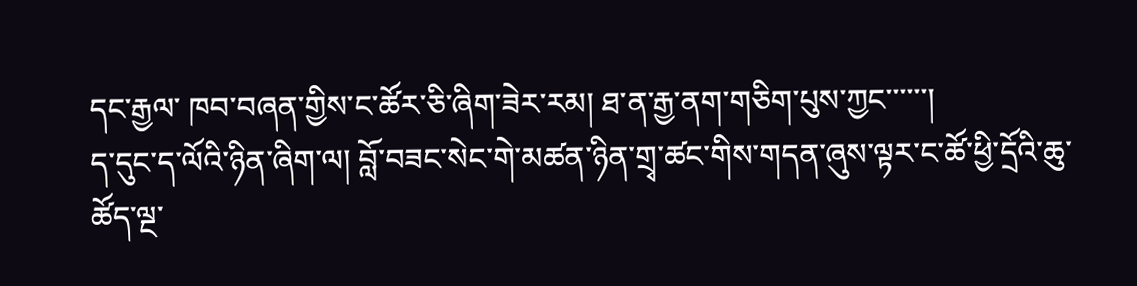དང་རྒྱལ་ ཁབ་བཞན་གྱིས་ང་ཚོར་ཅི་ཞིག་ཟེར་རམ། ཐ་ན་རྒྱ་ནག་གཅིག་པུས་ཀྱང་་་་་་།
ད་དུང་ད་ལོའི་ཉིན་ཞིག་ལ། བློ་བཟང་སེང་གེ་མཚན་ཉིན་གྲྭ་ཚང་གིས་གདན་ཞུས་ལྟར་ང་ཚོ་ཕྱི་དྲོའི་ཆུ་ཚོད་ལྔ་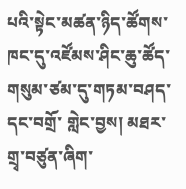པའི་སྟེང་མཚན་ཉིད་ཚོགས་ཁང་དུ་འཛོམས་ཤིང་ཆུ་ཚོད་གསུམ་ཙམ་དུ་གཏམ་བཤད་དང་བགྲོ་ གླེང་བྱས། མཐར་གྲྭ་བཙུན་ཞིག་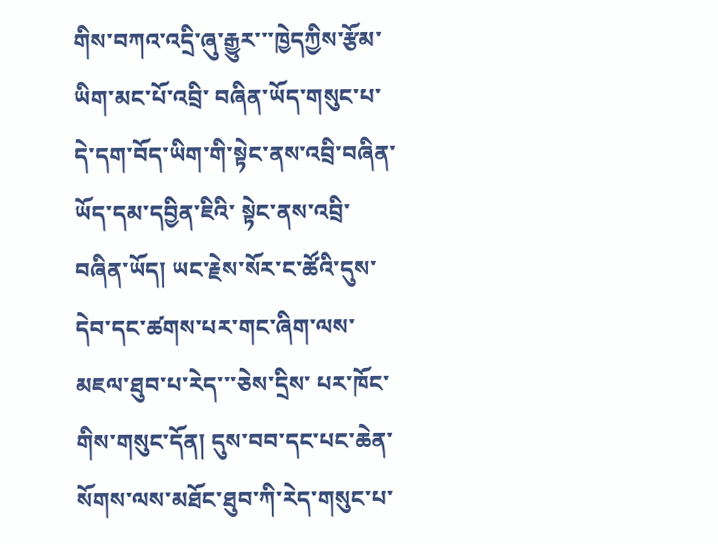གིས་བཀའ་འདྲི་ཞུ་རྒྱུར་་་ཁྱེདཀྱིས་རྩོམ་ཡིག་མང་པོ་འབྲི་ བཞིན་ཡོད་གསུང་པ་དེ་དག་བོད་ཡིག་གི་སྟེང་ནས་འབྲི་བཞིན་ཡོད་དམ་དབྱིན་ཇིའི་ སྟེང་ནས་འབྲི་བཞིན་ཡོད། ཡང་རྗེས་སོར་ང་ཚོའི་དུས་དེབ་དང་ཚགས་པར་གང་ཞིག་ལས་མཇལ་ཐུབ་པ་རེད་་་ཅེས་དྲིས་ པར་ཁོང་གིས་གསུང་དོན། དུས་བབ་དང་པང་ཆེན་སོགས་ལས་མཐོང་ཐུབ་ཀི་རེད་གསུང་པ་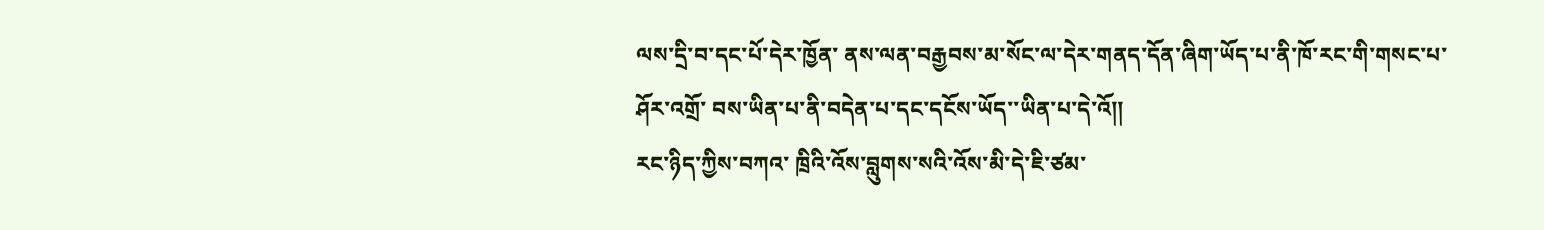ལས་དྲི་བ་དང་པོ་དེར་ཁྱོན་ ནས་ལན་བརྒྱབས་མ་སོང་ལ་དེར་གནད་དོན་ཞིག་ཡོད་པ་ནི་ཁོ་རང་གི་གསང་པ་ཤོར་འགྲོ་ བས་ཡིན་པ་ནི་བདེན་པ་དང་དངོས་ཡོད་་ཡིན་པ་དེ་འོ།།
རང་ཉིད་ཀྱིས་བཀའ་ ཁྲིའི་འོས་བླུགས་སའི་འོས་མི་དེ་ཇི་ཙམ་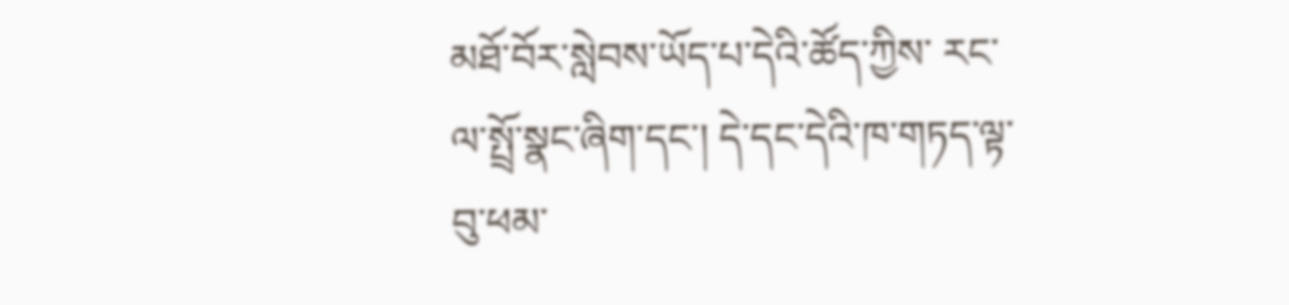མཐོ་བོར་སླེབས་ཡོད་པ་དེའི་ཚོད་ཀྱིས་ རང་ལ་སྤྲོ་སྣང་ཞིག་དང་། དེ་དང་དེའི་ཁ་གཏད་ལྟ་བུ་ཕམ་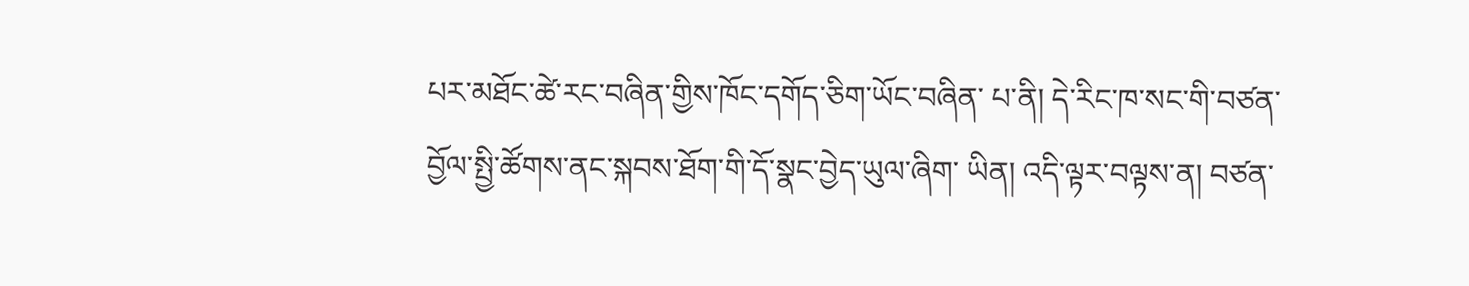པར་མཐོང་ཚེ་རང་བཞིན་གྱིས་ཁོང་དགོད་ཅིག་ཡོང་བཞིན་ པ་ནི། དེ་རིང་ཁ་སང་གི་བཙན་བྱོལ་སྤྱི་ཚོགས་ནང་སྐབས་ཐོག་གི་དོ་སྣང་བྱེད་ཡུལ་ཞིག་ ཡིན། འདི་ལྟར་བལྟས་ན། བཙན་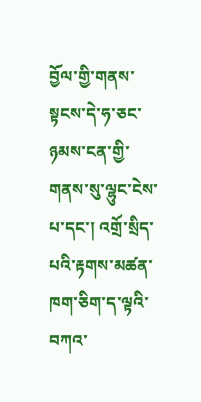བྱོལ་གྱི་གནས་སྟངས་དེ་ཧ་ཅང་ཉམས་ངན་གྱི་གནས་སུ་ལྷུང་ངེས་པ་དང་། འགྲོ་སྲིད་པའི་རྟགས་མཚན་ཁག་ཅིག་ད་ལྟའི་བཀའ་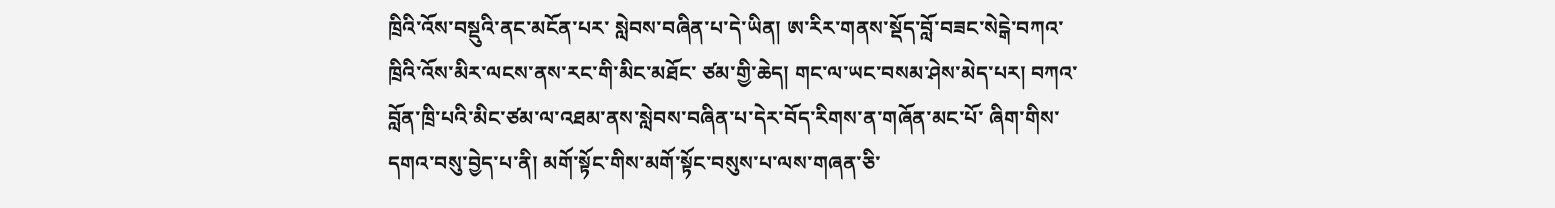ཁྲིའི་འོས་བསྡུའི་ནང་མངོན་པར་ སླེབས་བཞིན་པ་དེ་ཡིན། ཨ་རིར་གནས་སྡོད་བློ་བཟང་སེངྒེ་བཀའ་ཁྲིའི་འོས་མིར་ལངས་ནས་རང་གི་མིང་མཐོང་ ཙམ་གྱི་ཆེད། གང་ལ་ཡང་བསམ་ཤེས་མེད་པར། བཀའ་བློན་ཁྲི་པའི་མིང་ཙམ་ལ་འཐམ་ནས་སླེབས་བཞིན་པ་དེར་བོད་རིགས་ན་གཞོན་མང་པོ་ ཞིག་གིས་དགའ་བསུ་བྱེད་པ་ནི། མགོ་སྟོང་གིས་མགོ་སྟོང་བསུས་པ་ལས་གཞན་ཅི་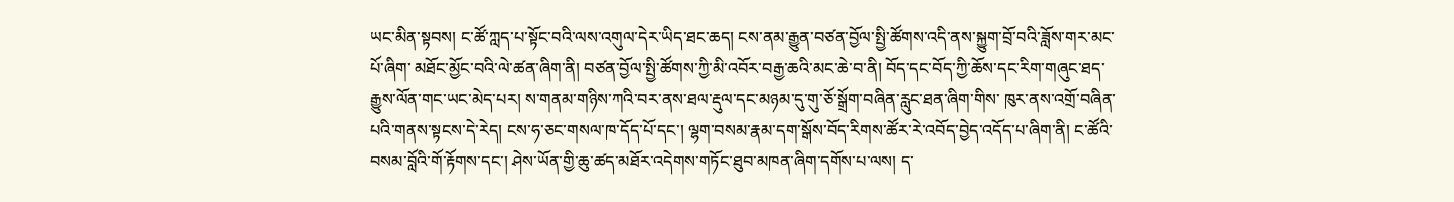ཡང་མིན་སྟབས། ང་ཚོ་ཀླད་པ་སྟོང་བའི་ལས་འགུལ་དེར་ཡིད་ཐང་ཆད། ངས་ནམ་རྒྱུན་བཙན་བྱོལ་སྤྱི་ཚོགས་འདི་ནས་སྐྱུག་བྲོ་བའི་ཟློས་གར་མང་པོ་ཞིག་ མཐོང་མྱོང་བའི་ལེ་ཚན་ཞིག་ནི། བཙན་བྱོལ་སྤྱི་ཚོགས་ཀྱི་མི་འབོར་བརྒྱ་ཆའི་མང་ཆེ་བ་ནི། བོད་དང་བོད་ཀྱི་ཆོས་དང་རིག་གཞུང་ཐད་རྒྱུས་ལོན་གང་ཡང་མེད་པར། ས་གནམ་གཉིས་ཀའི་བར་ནས་ཐལ་རྡུལ་དང་མཉམ་དུ་གུ་ཅོ་སྒྲོག་བཞིན་རླུང་ཐན་ཞིག་གིས་ ཁུར་ནས་འགྲོ་བཞིན་པའི་གནས་སྟངས་དེ་རེད། ངས་ཧ་ཅང་གསལ་ཁ་དོད་པོ་དང་། ལྷག་བསམ་རྣམ་དག་སྒོས་བོད་རིགས་ཚོར་རེ་འབོད་བྱེད་འདོད་པ་ཞིག་ནི། ང་ཚོའི་བསམ་བློའི་གོ་རྟོགས་དང་། ཤེས་ཡོན་གྱི་ཆུ་ཚད་མཐོར་འདེགས་གཏོང་ཐུབ་མཁན་ཞིག་དགོས་པ་ལས། ད་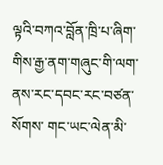ལྟའི་བཀའ་བློན་ཁྲི་པ་ཞིག་གིས་རྒྱ་ནག་གཞུང་གི་ལག་ནས་རང་དབང་རང་བཙན་སོགས་ གང་ཡང་ལེན་མི་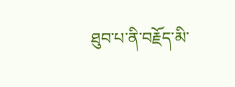ཐུབ་པ་ནི་བརྗོད་མི་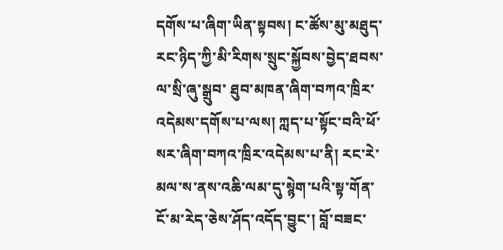དགོས་པ་ཞིག་ཡིན་སྟབས། ང་ཚོས་མུ་མཐུད་རང་ཉིད་ཀྱི་མི་རིགས་སྲུང་སྐྱོབས་བྱེད་ཐབས་ལ་སྲི་ཞུ་སྒྲུབ་ ཐུབ་མཁན་ཞིག་བཀའ་ཁྲིར་འདེམས་དགོས་པ་ལས། ཀླད་པ་སྟོང་བའི་ཕོ་སར་ཞིག་བཀའ་ཁྲིར་འདེམས་པ་ནི། རང་རེ་མལ་ས་ནས་འཆི་ལམ་དུ་སྙེག་པའི་སྟ་གོན་ངོ་མ་རེད་ཅེས་ཤོད་འདོད་བྱུང་། བློ་བཟང་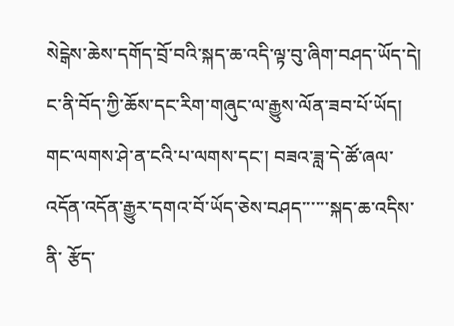སེངྒེས་ཆེས་དགོད་བྲོ་བའི་སྐད་ཆ་འདི་ལྟ་བུ་ཞིག་བཤད་ཡོད་དེ། ང་ནི་བོད་ཀྱི་ཆོས་དང་རིག་གཞུང་ལ་རྒྱུས་ལོན་ཟབ་པོ་ཡོད། གང་ལགས་ཤེ་ན་ངའི་པ་ལགས་དང་། བཟའ་ཟླ་དེ་ཚོ་ཞལ་འདོན་འདོན་རྒྱུར་དགའ་བོ་ཡོད་ཅེས་བཤད་་་་་་སྐད་ཆ་འདིས་ནི་ རྩོད་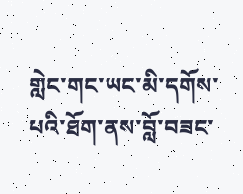གླེང་གང་ཡང་མི་དགོས་པའི་ཐོག་ནས་བློ་བཟང་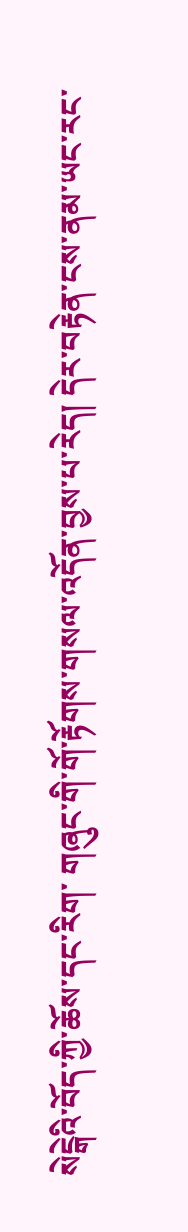སེངྒེའི་བོད་ཀྱི་ཆོས་དང་རིག་ གཞུང་གི་གོ་རྟོགས་གསལ་འདོན་བྱས་པ་རེད། དེར་བརྟེན་ངས་ནམ་ཡང་རང་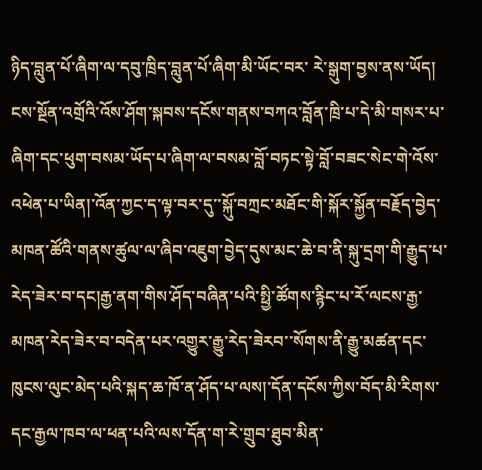ཉིད་བླུན་པོ་ཞིག་ལ་དབུ་ཁྲིད་བླུན་པོ་ཞིག་མི་ཡོང་བར་ རེ་སྒུག་བྱས་ནས་ཡོད།
ངས་སྔོན་འགྲོའི་འོས་ཤོག་སྐབས་དངོས་གནས་བཀའ་བློན་ཁྲི་པ་དེ་མི་གསར་པ་ཞིག་དང་ཕུག་བསམ་ཡོད་པ་ཞིག་ལ་བསམ་བློ་བཏང་སྟེ་བློ་བཟང་སེང་གེ་འོས་འཕེན་པ་ཡིན།་འོན་ཀྱང་ད་ལྟ་བར་དུ་་སྐོུ་བཀྲང་མཐོང་གི་སྐོར་སྐྱོན་བརྗོད་བྱེད་མཁན་ཚོའི་གནས་ཚུལ་ལ་ཞིབ་འཇུག་བྱེད་དུས་མང་ཆེ་བ་ནི་སྐུ་དྲག་གི་རྒྱུད་པ་རེད་ཟེར་བ་དང།རྒྱ་ནག་གིས་ཤོད་བཞིན་པའི་སྥྱི་ཚོགས་རྙིང་པ་རོ་ལངས་རྒྱ་མཁན་རེད་ཟེར་བ་བདེན་པར་འགྱུར་རྒྱུ་རེད་ཟེརབ་་སོགས་ནི་རྒྱུ་མཚན་དང་ཁུངས་ལུང་མེད་པའི་སྐད་ཆ་ཁོ་ན་ཤོད་པ་ལས།་དོན་དངོས་ཀྱིས་བོད་མི་རིགས་དང་རྒྱལ་ཁབ་ལ་ཕན་པའི་ལས་དོན་ག་རེ་གྲུབ་ཐུབ་མིན་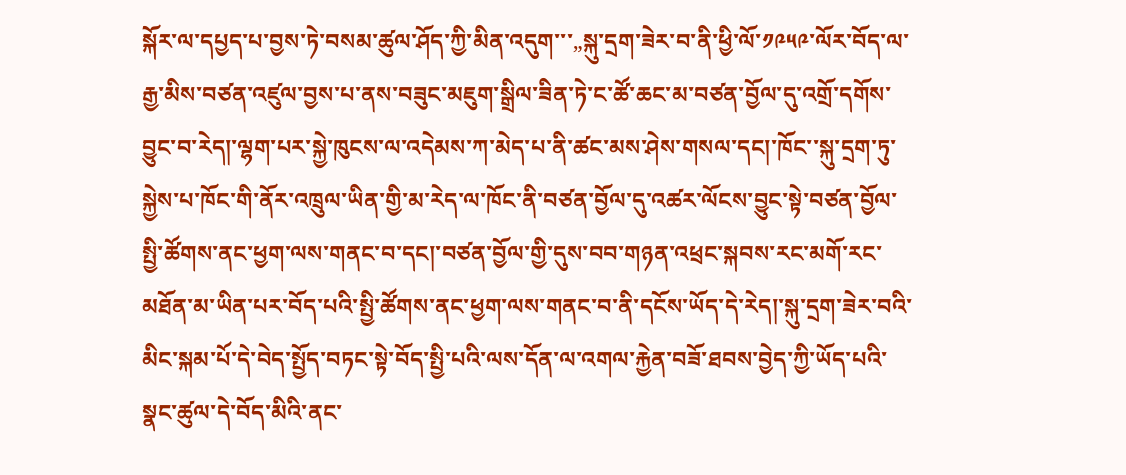སྐོར་ལ་དཔྱད་པ་བྱས་ཏེ་བསམ་ཚུལ་ཤོད་ཀྱི་མིན་འདུག་་་„སྐུ་དྲག་ཟེར་བ་ནི་ཕྱི་ལོ་༡༩༥༩་ལོར་བོད་ལ་རྒྱ་མིས་བཙན་འཛུལ་བྱས་པ་ནས་བཟུང་མཇུག་སྒྲིལ་ཟིན་ཏེ་ང་ཚོ་ཆང་མ་བཙན་བྱོལ་དུ་འགྲོ་དགོས་བྱུང་བ་རེད།་ལྷག་པར་སྐྱེ་ཁུངས་ལ་འདེམས་ཀ་མེད་པ་ནི་ཚང་མས་ཤེས་གསལ་དང།་ཁོང་་སྐུ་དྲག་ཏུ་སྐྱེས་པ་ཁོང་གི་ནོར་འཁྲུལ་ཡིན་གྱི་མ་རེད་ལ་ཁོང་ནི་བཙན་བྱོལ་དུ་འཚར་ལོངས་བྱུང་སྟེ་བཙན་བྱོལ་སྤྱི་ཚོགས་ནང་ཕྱག་ལས་གནང་བ་དང།་བཙན་བྱོལ་གྱི་དུས་བབ་གཉན་འཕྲང་སྐབས་རང་མགོ་རང་མཐོན་མ་ཡིན་པར་བོད་པའི་སྤྱི་ཚོགས་ནང་ཕྱག་ལས་གནང་བ་ནི་དངོས་ཡོད་དེ་རེད།་སྐུ་དྲག་ཟེར་བའི་མིང་སྐམ་པོ་དེ་བེད་སྤྱོད་བཏང་སྟེ་བོད་སྤྱི་པའི་ལས་དོན་ལ་འགལ་རྐྱེན་བཟོ་ཐབས་བྱེད་ཀྱི་ཡོད་པའི་སྣང་ཚུལ་དེ་བོད་མིའི་ནང་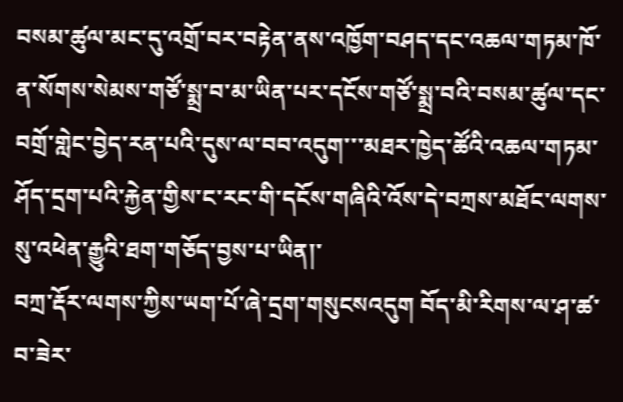བསམ་ཚུལ་མང་དུ་འགྲོ་བར་བརྟེན་ནས་འཁྱོག་བཤད་དང་འཆལ་གཏམ་ཁོ་ན་སོགས་སེམས་གཙོ་སྨྲ་བ་མ་ཡིན་པར་དངོས་གཙོ་སྨྲ་བའི་བསམ་ཚུལ་དང་བགྲོ་གླེང་བྱེད་རན་པའི་དུས་ལ་བབ་འདུག་་་མཐར་ཁྱེད་ཚོའི་འཆལ་གཏམ་ཤོད་དྲག་པའི་རྐྱེན་གྱིས་ང་རང་གི་དངོས་གཞིའི་འོས་དེ་བཀྲས་མཐོང་ལགས་སུ་འཕེན་རྒྱུའི་ཐག་གཅོད་བྱས་པ་ཡིན།་
བཀྲ་རྡོར་ལགས་ཀྱིས་ཡག་པོ་ཞེ་དྲག་གསུངསའདུག བོད་མི་རིགས་ལ་ཤ་ཚ་བ་ཟེར་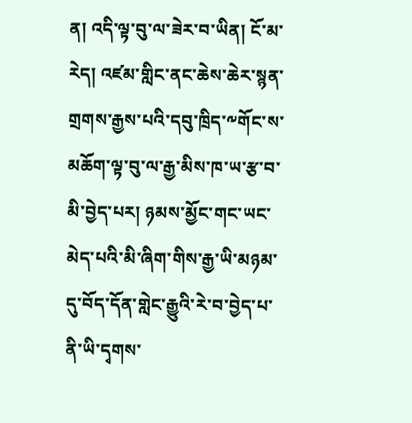ན། འདི་ལྟ་བུ་ལ་ཟེར་བ་ཡིན། ངོ་མ་རེད། འཛམ་གླིང་ནང་ཆེས་ཆེར་སྙན་གྲགས་རྒྱས་པའི་དབུ་ཁྲིད་༸གོང་ས་མཆོག་ལྟ་བུ་ལ་རྒྱ་མིས་ཁ་ཡ་རྩ་བ་མི་བྱེད་པར། ཉམས་མྱོང་གང་ཡང་མེད་པའི་མི་ཞིག་གིས་རྒྱ་ཡི་མཉམ་དུ་བོད་དོན་གླེང་རྒྱུའི་རེ་བ་བྱེད་པ་ནི་ཡི་དྭགས་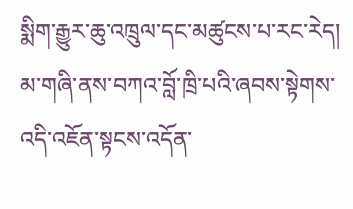སྨིག་རྒྱུར་ཆུ་འཁྲུལ་དང་མཚུངས་པ་རང་རེད། མ་གཞི་ནས་བཀའ་བློ་ཁྲི་པའི་ཞབས་སྟེགས་འདི་འཇོན་སྟངས་འདོན་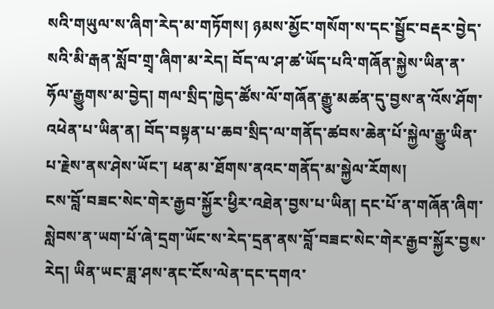སའི་གཡུལ་ས་ཞིག་རེད་མ་གཏོགས། ཉམས་མྱོང་གསོག་ས་དང་སྦྱོང་བརྡར་བྱེད་སའི་མི་རྒན་སློབ་གྲྭ་ཞིག་མ་རེད། བོད་ལ་ཤ་ཚ་ཡོད་པའི་གཞོན་སྐྱེས་ཡིན་ན་ཧོལ་རྒྱུགས་མ་བྱེད། གལ་སྲིད་ཁྱེད་ཚོས་ལོ་གཞོན་རྒྱུ་མཚན་དུ་བྱས་ན་འོས་ཤོག་འཕེན་པ་ཡིན་ན། བོད་བསྟན་པ་ཆབ་སྲིད་ལ་གནོད་ཚབས་ཆེན་པོ་སྐྱེལ་རྒྱུ་ཡིན་པ་རྗེས་ནས་ཤེས་ཡོང་། ཕན་མ་ཐོགས་ནའང་གནོད་མ་སྐྱེལ་རོགས།
ངས་བློ་བཟང་སེང་གེར་རྒྱབ་སྐྱོར་ཕྱིར་འཐེན་བྱས་པ་ཡིན། དང་པོ་ན་གཞོན་ཞིག་སླེབས་ན་ཡག་པོ་ཞེ་དྲག་ཡོང་ས་རེད་དྲན་ནས་བློ་བཟང་སེང་གེར་རྒྱབ་སྐྱོར་བྱས་རེད། ཡིན་ཡང་ཟླ་ཤས་ནང་ངོས་ལེན་དང་དགའ་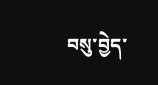བསུ་བྱེད་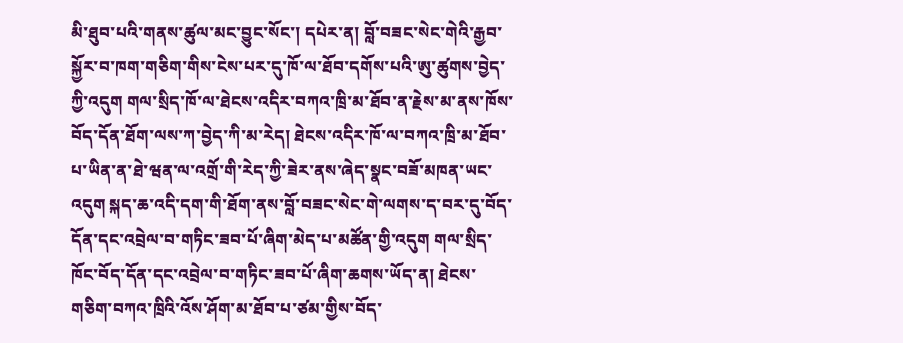མི་ཐུབ་པའི་གནས་ཚུལ་མང་བྱུང་སོང་། དཔེར་ན། བློ་བཟང་སེང་གེའི་རྒྱབ་སྐྱོར་བ་ཁག་གཅིག་གིས་ངེས་པར་དུ་ཁོ་ལ་ཐོབ་དགོས་པའི་ཨུ་ཚུགས་བྱེད་ཀྱི་འདུག གལ་སྲིད་ཁོ་ལ་ཐེངས་འདིར་བཀའ་ཁྲི་མ་ཐོབ་ན་རྗེས་མ་ནས་ཁོས་བོད་དོན་ཐོག་ལས་ཀ་བྱེད་ཀི་མ་རེད། ཐེངས་འདིར་ཁོ་ལ་བཀའ་ཁྲི་མ་ཐོབ་པ་ཡིན་ན་ཐེ་ཝན་ལ་འགྲོ་གི་རེད་ཀྱི་ཟེར་ནས་ཞེད་སྣང་བཟོ་མཁན་ཡང་འདུག སྐད་ཆ་འདི་དག་གི་ཐོག་ནས་བློ་བཟང་སེང་གེ་ལགས་ད་བར་དུ་བོད་དོན་དང་འབྲེལ་བ་གཏིང་ཟབ་པོ་ཞིག་མེད་པ་མཚོན་གྱི་འདུག གལ་སྲིད་ཁོང་བོད་དོན་དང་འབྲེལ་བ་གཏིང་ཟབ་པོ་ཞིག་ཆགས་ཡོད་ན། ཐེངས་གཅིག་བཀའ་ཁྲིའི་འོས་ཤོག་མ་ཐོབ་པ་ཙམ་གྱིས་བོད་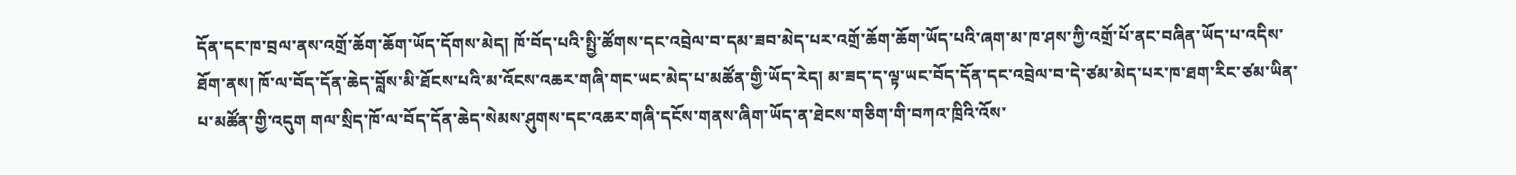དོན་དང་ཁ་བྲལ་ནས་འགྲོ་ཆོག་ཆོག་ཡོད་དོགས་མེད། ཁོ་བོད་པའི་སྤྱི་ཚོགས་དང་འབྲེལ་བ་དམ་ཟབ་མེད་པར་འགྲོ་ཆོག་ཆོག་ཡོད་པའི་ཞག་མ་ཁ་ཤས་ཀྱི་འགྲོ་པོ་ནང་བཞིན་ཡོད་པ་འདིས་ཐོག་ནས། ཁོ་ལ་བོད་དོན་ཆེད་བློས་མི་ཐོངས་པའི་མ་འོངས་འཆར་གཞི་གང་ཡང་མེད་པ་མཚོན་གྱི་ཡོད་རེད། མ་ཟད་ད་ལྟ་ཡང་བོད་དོན་དང་འབྲེལ་བ་དེ་ཙམ་མེད་པར་ཁ་ཐག་རིང་ཙམ་ཡིན་པ་མཚོན་གྱི་འདུག གལ་སྲིད་ཁོ་ལ་བོད་དོན་ཆེད་སེམས་ཤུགས་དང་འཆར་གཞི་དངོས་གནས་ཞིག་ཡོད་ན་ཐེངས་གཅིག་གི་བཀའ་ཁྲིའི་འོས་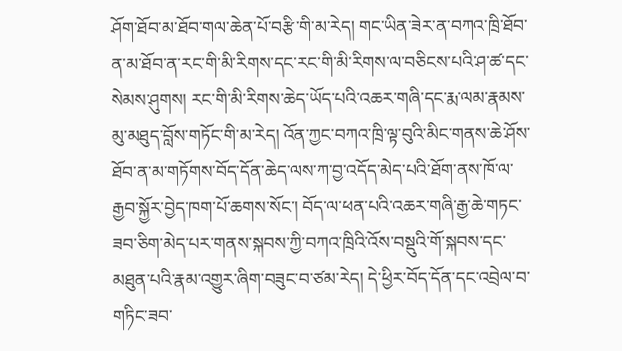ཤོག་ཐོབ་མ་ཐོབ་གལ་ཆེན་པོ་བརྩི་གི་མ་རེད། གང་ཡིན་ཟེར་ན་བཀའ་ཁྲི་ཐོབ་ན་མ་ཐོབ་ན་རང་གི་མི་རིགས་དང་རང་གི་མི་རིགས་ལ་བཅིངས་པའི་ཤ་ཚ་དང་སེམས་ཤུགས། རང་གི་མི་རིགས་ཆེད་ཡོད་པའི་འཆར་གཞི་དང་རྨ་ལམ་རྣམས་མུ་མཐུད་བློས་གཏོང་གི་མ་རེད། འོན་ཀྱང་བཀའ་ཁྲི་ལྟ་བུའི་མིང་གནས་ཆེ་ཤོས་ཐོབ་ན་མ་གཏོགས་བོད་དོན་ཆེད་ལས་ཀ་བྱ་འདོད་མེད་པའི་ཐོག་ནས་ཁོ་ལ་རྒྱབ་སྐྱོར་བྱེད་ཁག་པོ་ཆགས་སོང་། བོད་ལ་ཕན་པའི་འཆར་གཞི་རྒྱ་ཆེ་གཏང་ཟབ་ཅིག་མེད་པར་གནས་སྐབས་ཀྱི་བཀའ་ཁྲིའི་འོས་བསྡུའི་གོ་སྐབས་དང་མཐུན་པའི་རྣམ་འགྱུར་ཞིག་བཟུང་བ་ཙམ་རེད། དེ་ཕྱིར་བོད་དོན་དང་འབྲེལ་བ་གཏིང་ཟབ་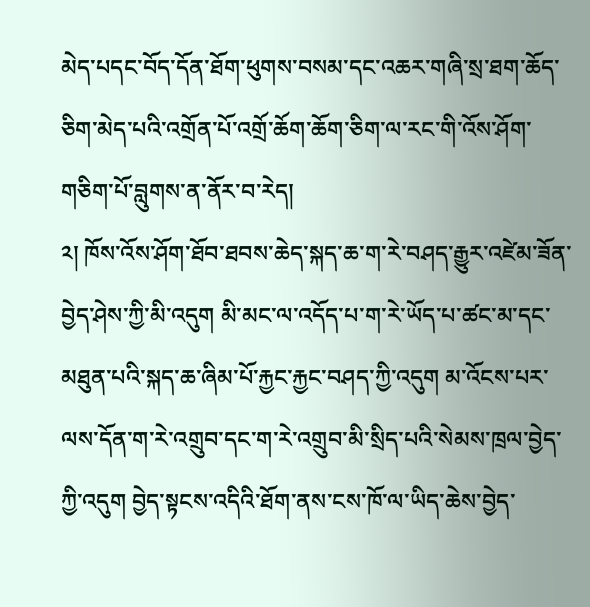མེད་པདང་བོད་དོན་ཐོག་ཕུགས་བསམ་དང་འཆར་གཞི་སྲ་ཐག་ཆོད་ཅིག་མེད་པའི་འགྲོན་པོ་འགྲོ་ཆོག་ཆོག་ཅིག་ལ་རང་གི་འོས་ཤོག་གཅིག་པོ་བླུགས་ན་ནོར་བ་རེད།
༢། ཁོས་འོས་ཤོག་ཐོབ་ཐབས་ཆེད་སྐད་ཆ་ག་རེ་བཤད་རྒྱུར་འཛེམ་ཟོན་བྱེད་ཤེས་ཀྱི་མི་འདུག མི་མང་ལ་འདོད་པ་ག་རེ་ཡོད་པ་ཚང་མ་དང་མཐུན་པའི་སྐད་ཆ་ཞིམ་པོ་རྐྱང་རྐྱང་བཤད་ཀྱི་འདུག མ་འོངས་པར་ལས་དོན་ག་རེ་འགྲུབ་དང་ག་རེ་འགྲུབ་མི་སྲིད་པའི་སེམས་ཁྲལ་བྱེད་ཀྱི་འདུག བྱེད་སྟངས་འདིའི་ཐོག་ནས་ངས་ཁོ་ལ་ཡིད་ཆེས་བྱེད་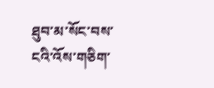ཐུབ་མ་སོང་བས་ངའི་འོས་གཅིག་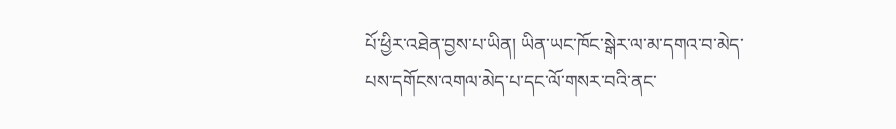པོ་ཕྱིར་འཐེན་བྱས་པ་ཡིན། ཡིན་ཡང་ཁོང་སྒེར་ལ་མ་དགའ་བ་མེད་པས་དགོངས་འགལ་མེད་པ་དང་ལོ་གསར་བའི་ནང་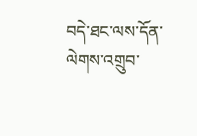བདེ་ཐང་ལས་དོན་ལེགས་འགྲུབ་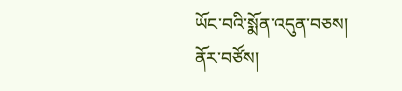ཡོང་བའི་སྨོན་འདུན་བཅས།
ནོར་བཙོས།